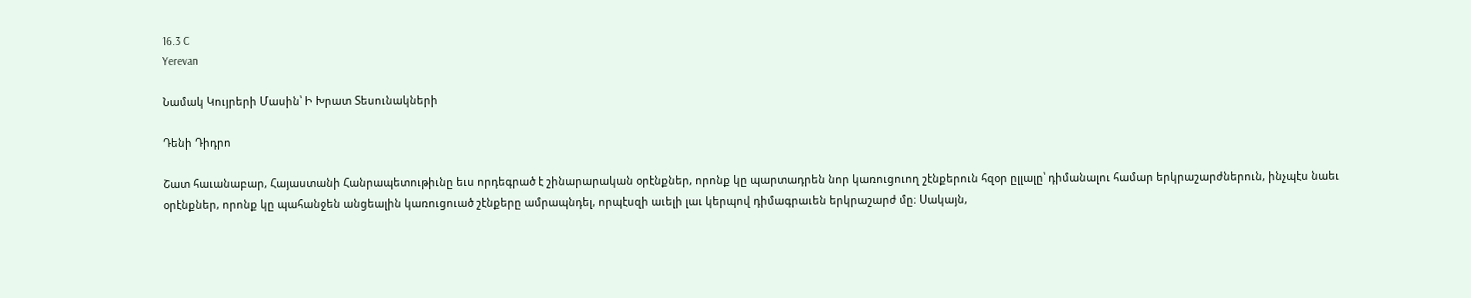16.3 C
Yerevan

Նամակ Կույրերի Մասին՝ Ի Խրատ Տեսունակների

Դենի Դիդրո

Շատ հաւանաբար, Հայաստանի Հանրապետութիւնը եւս որդեգրած է շինարարական օրէնքներ, որոնք կը պարտադրեն նոր կառուցուող շէնքերուն հզօր ըլլալը՝ դիմանալու համար երկրաշարժներուն, ինչպէս նաեւ օրէնքներ, որոնք կը պահանջեն անցեալին կառուցուած շէնքերը ամրապնդել, որպէսզի աւելի լաւ կերպով դիմագրաւեն երկրաշարժ մը։ Սակայն,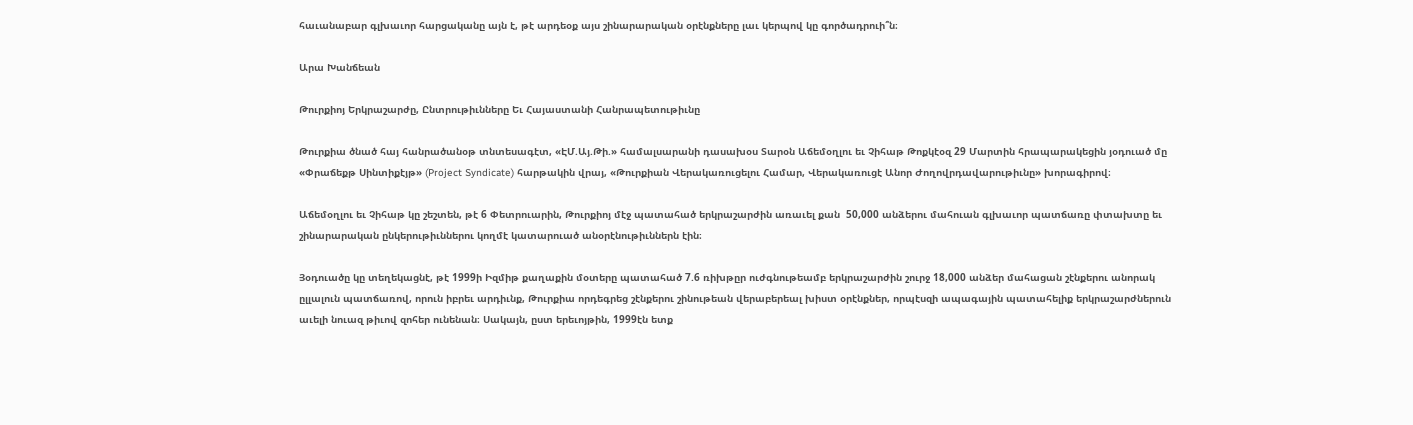հաւանաբար գլխաւոր հարցականը այն է, թէ արդեօք այս շինարարական օրէնքները լաւ կերպով կը գործադրուի՞ն։

Արա Խանճեան

Թուրքիոյ Երկրաշարժը, Ընտրութիւնները Եւ Հայաստանի Հանրապետութիւնը

Թուրքիա ծնած հայ հանրածանօթ տնտեսագէտ, «ԷՄ.Այ.Թի.» համալսարանի դասախօս Տարօն Աճեմօղլու եւ Չիհաթ Թոքկէօզ 29 Մարտին հրապարակեցին յօդուած մը «Փրաճեքթ Սինտիքէյթ» (Project Syndicate) հարթակին վրայ, «Թուրքիան Վերակառուցելու Համար, Վերակառուցէ Անոր Ժողովրդավարութիւնը» խորագիրով։

Աճեմօղլու եւ Չիհաթ կը շեշտեն, թէ 6 Փետրուարին, Թուրքիոյ մէջ պատահած երկրաշարժին առաւել քան  50,000 անձերու մահուան գլխաւոր պատճառը փտախտը եւ շինարարական ընկերութիւններու կողմէ կատարուած անօրէնութիւններն էին։

Յօդուածը կը տեղեկացնէ, թէ 1999ի Իզմիթ քաղաքին մօտերը պատահած 7.6 ռիխթըր ուժգնութեամբ երկրաշարժին շուրջ 18,000 անձեր մահացան շէնքերու անորակ ըլլալուն պատճառով, որուն իբրեւ արդիւնք, Թուրքիա որդեգրեց շէնքերու շինութեան վերաբերեալ խիստ օրէնքներ, որպէսզի ապագային պատահելիք երկրաշարժներուն աւելի նուազ թիւով զոհեր ունենան։ Սակայն, ըստ երեւոյթին, 1999էն ետք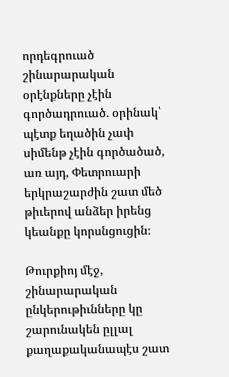որդեգրուած շինարարական օրէնքները չէին գործադրուած. օրինակ՝ պէտք եղածին չափ սիմենթ չէին գործածած, առ այդ, Փետրուարի երկրաշարժին շատ մեծ թիւերով անձեր իրենց կեանքը կորսնցուցին։

Թուրքիոյ մէջ, շինարարական ընկերութիւնները կը շարունակեն ըլլալ քաղաքականապէս շատ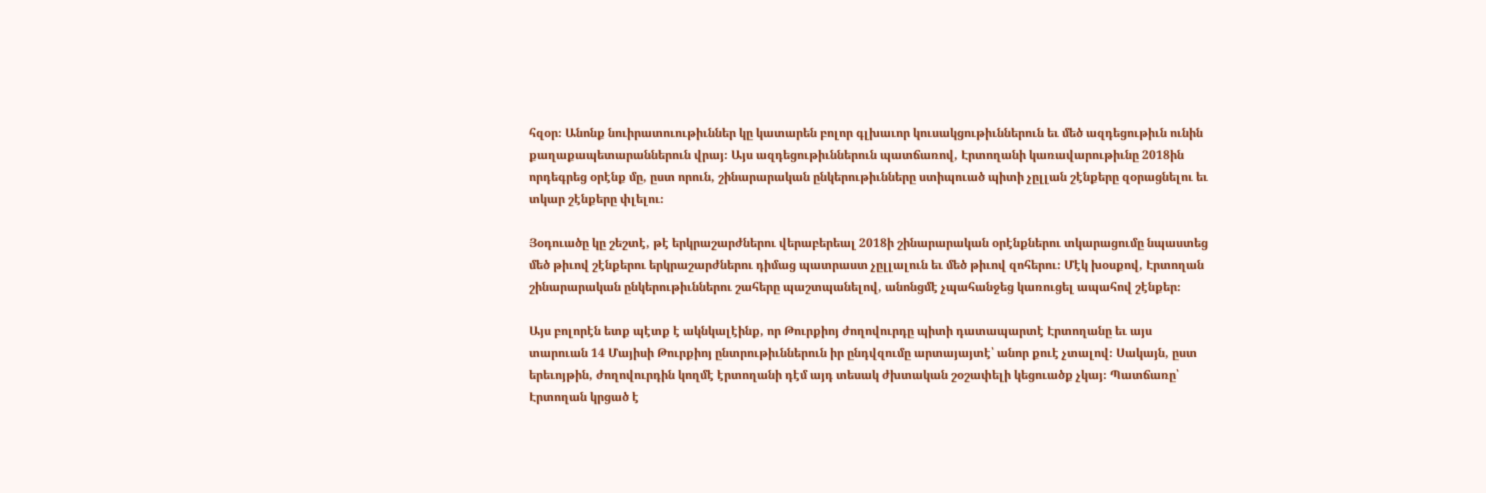հզօր։ Անոնք նուիրատուութիւններ կը կատարեն բոլոր գլխաւոր կուսակցութիւններուն եւ մեծ ազդեցութիւն ունին քաղաքապետարաններուն վրայ։ Այս ազդեցութիւններուն պատճառով, Էրտողանի կառավարութիւնը 2018ին որդեգրեց օրէնք մը, ըստ որուն, շինարարական ընկերութիւնները ստիպուած պիտի չըլլան շէնքերը զօրացնելու եւ տկար շէնքերը փլելու։

Յօդուածը կը շեշտէ, թէ երկրաշարժներու վերաբերեալ 2018ի շինարարական օրէնքներու տկարացումը նպաստեց մեծ թիւով շէնքերու երկրաշարժներու դիմաց պատրաստ չըլլալուն եւ մեծ թիւով զոհերու։ Մէկ խօսքով, Էրտողան շինարարական ընկերութիւններու շահերը պաշտպանելով, անոնցմէ չպահանջեց կառուցել ապահով շէնքեր։

Այս բոլորէն ետք պէտք է ակնկալէինք, որ Թուրքիոյ ժողովուրդը պիտի դատապարտէ Էրտողանը եւ այս տարուան 14 Մայիսի Թուրքիոյ ընտրութիւններուն իր ընդվզումը արտայայտէ՝ անոր քուէ չտալով։ Սակայն, ըստ երեւոյթին, ժողովուրդին կողմէ էրտողանի դէմ այդ տեսակ ժխտական շօշափելի կեցուածք չկայ։ Պատճառը՝ Էրտողան կրցած է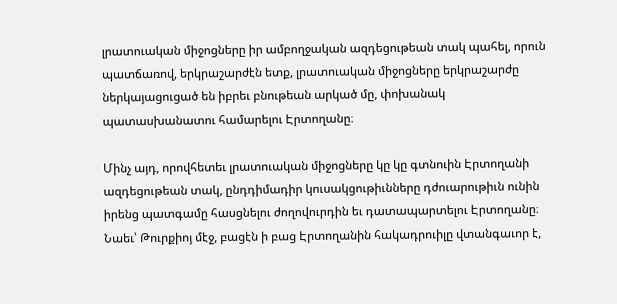լրատուական միջոցները իր ամբողջական ազդեցութեան տակ պահել, որուն պատճառով, երկրաշարժէն ետք, լրատուական միջոցները երկրաշարժը ներկայացուցած են իբրեւ բնութեան արկած մը, փոխանակ պատասխանատու համարելու Էրտողանը։

Մինչ այդ, որովհետեւ լրատուական միջոցները կը կը գտնուին Էրտողանի ազդեցութեան տակ, ընդդիմադիր կուսակցութիւնները դժուարութիւն ունին իրենց պատգամը հասցնելու ժողովուրդին եւ դատապարտելու Էրտողանը։ Նաեւ՝ Թուրքիոյ մէջ, բացէն ի բաց Էրտողանին հակադրուիլը վտանգաւոր է,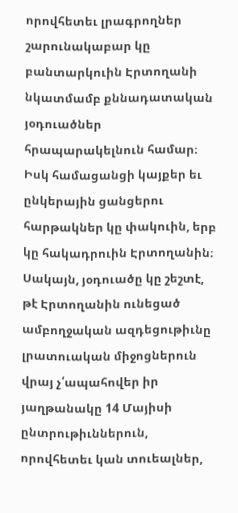որովհետեւ լրագրողներ շարունակաբար կը բանտարկուին Էրտողանի նկատմամբ քննադատական յօդուածներ հրապարակելնուն համար։ Իսկ համացանցի կայքեր եւ ընկերային ցանցերու հարթակներ կը փակուին, երբ կը հակադրուին Էրտողանին։ Սակայն, յօդուածը կը շեշտէ, թէ Էրտողանին ունեցած ամբողջական ազդեցութիւնը լրատուական միջոցներուն վրայ չ՛ապահովեր իր յաղթանակը 14 Մայիսի ընտրութիւններուն, որովհետեւ կան տուեալներ,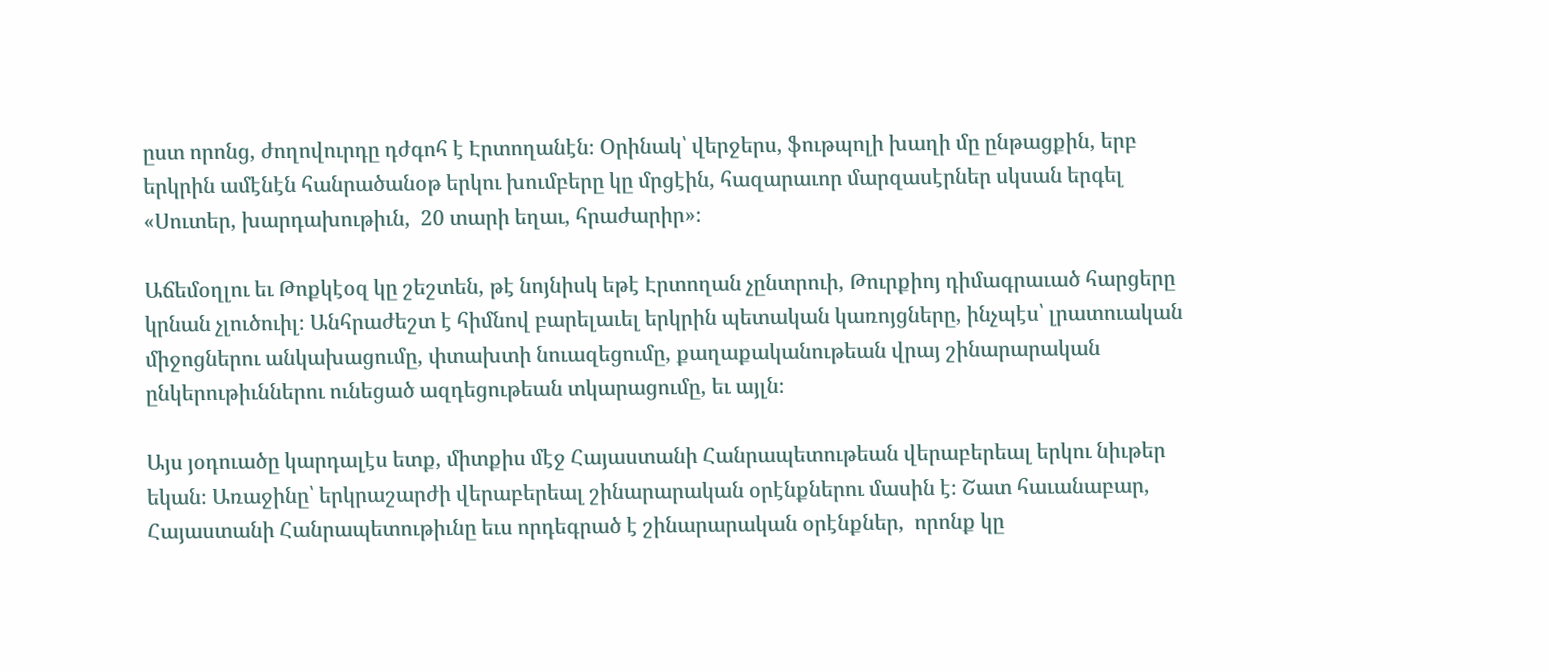ըստ որոնց, ժողովուրդը դժգոհ է Էրտողանէն։ Օրինակ՝ վերջերս, ֆութպոլի խաղի մը ընթացքին, երբ երկրին ամէնէն հանրածանօթ երկու խումբերը կը մրցէին, հազարաւոր մարզասէրներ սկսան երգել «Սուտեր, խարդախութիւն,  20 տարի եղաւ, հրաժարիր»։

Աճեմօղլու եւ Թոքկէօզ կը շեշտեն, թէ նոյնիսկ եթէ Էրտողան չընտրուի, Թուրքիոյ դիմագրաւած հարցերը կրնան չլուծուիլ։ Անհրաժեշտ է հիմնով բարելաւել երկրին պետական կառոյցները, ինչպէս՝ լրատուական միջոցներու անկախացումը, փտախտի նուազեցումը, քաղաքականութեան վրայ շինարարական ընկերութիւններու ունեցած ազդեցութեան տկարացումը, եւ այլն։

Այս յօդուածը կարդալէս ետք, միտքիս մէջ Հայաստանի Հանրապետութեան վերաբերեալ երկու նիւթեր եկան։ Առաջինը՝ երկրաշարժի վերաբերեալ շինարարական օրէնքներու մասին է։ Շատ հաւանաբար, Հայաստանի Հանրապետութիւնը եւս որդեգրած է շինարարական օրէնքներ,  որոնք կը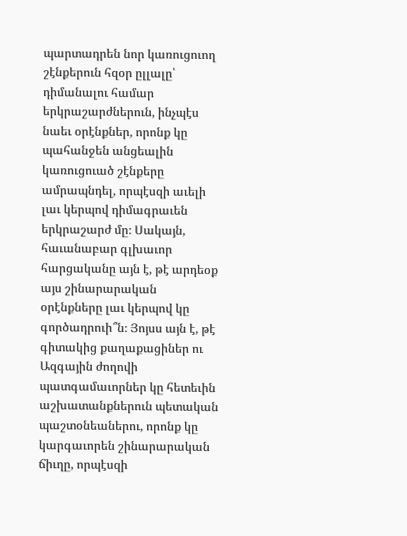պարտադրեն նոր կառուցուող շէնքերուն հզօր ըլլալը՝ դիմանալու համար երկրաշարժներուն, ինչպէս նաեւ օրէնքներ, որոնք կը պահանջեն անցեալին կառուցուած շէնքերը ամրապնդել, որպէսզի աւելի լաւ կերպով դիմագրաւեն երկրաշարժ մը։ Սակայն, հաւանաբար գլխաւոր հարցականը այն է, թէ արդեօք այս շինարարական օրէնքները լաւ կերպով կը գործադրուի՞ն։ Յոյսս այն է, թէ գիտակից քաղաքացիներ ու Ազգային ժողովի պատգամաւորներ կը հետեւին աշխատանքներուն պետական պաշտօնեաներու, որոնք կը կարգաւորեն շինարարական ճիւղը, որպէսզի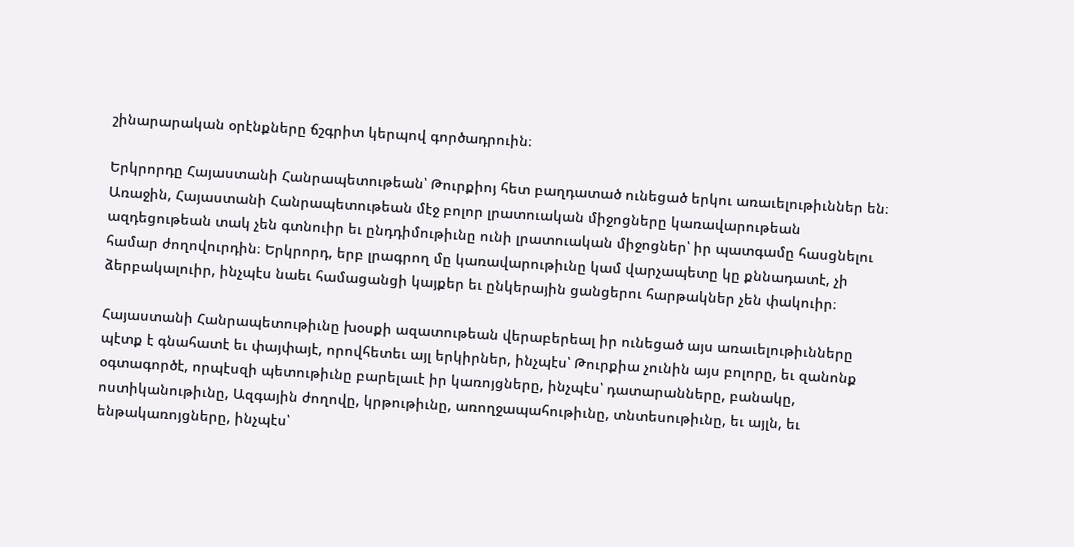շինարարական օրէնքները ճշգրիտ կերպով գործադրուին։

Երկրորդը Հայաստանի Հանրապետութեան՝ Թուրքիոյ հետ բաղդատած ունեցած երկու առաւելութիւններ են։ Առաջին, Հայաստանի Հանրապետութեան մէջ բոլոր լրատուական միջոցները կառավարութեան ազդեցութեան տակ չեն գտնուիր եւ ընդդիմութիւնը ունի լրատուական միջոցներ՝ իր պատգամը հասցնելու համար ժողովուրդին։ Երկրորդ, երբ լրագրող մը կառավարութիւնը կամ վարչապետը կը քննադատէ, չի ձերբակալուիր, ինչպէս նաեւ համացանցի կայքեր եւ ընկերային ցանցերու հարթակներ չեն փակուիր։

Հայաստանի Հանրապետութիւնը խօսքի ազատութեան վերաբերեալ իր ունեցած այս առաւելութիւնները պէտք է գնահատէ եւ փայփայէ, որովհետեւ այլ երկիրներ, ինչպէս՝ Թուրքիա չունին այս բոլորը, եւ զանոնք օգտագործէ, որպէսզի պետութիւնը բարելաւէ իր կառոյցները, ինչպէս՝ դատարանները, բանակը, ոստիկանութիւնը, Ազգային ժողովը, կրթութիւնը, առողջապահութիւնը, տնտեսութիւնը, եւ այլն, եւ ենթակառոյցները, ինչպէս՝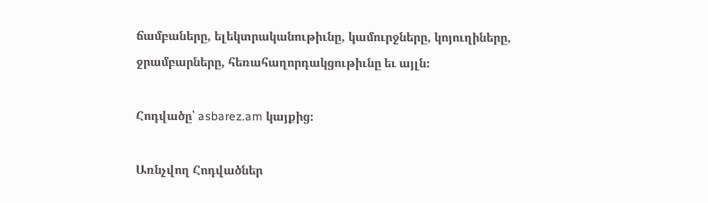ճամբաները, ելեկտրականութիւնը, կամուրջները, կոյուղիները, ջրամբարները, հեռահաղորդակցութիւնը եւ այլն։

Հոդվածը՝ asbarez.am կայքից։

Առնչվող Հոդվածներ